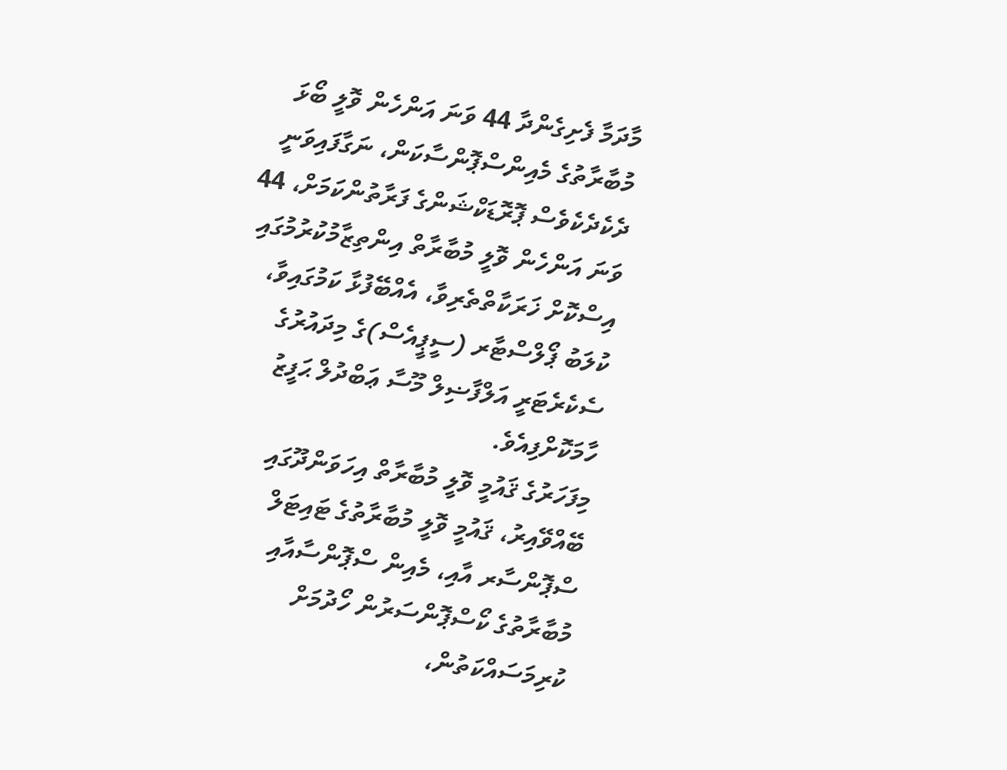މާދަމާ ފެށިގެންދާ 44 ވަނަ އަންހެން ވޮލީ ބޯޅަ މުބާރާތުގެ މެއިންސްޕޮންސާކަން، ނަގާފައިވަނީ ދެކެދެކެވެސް ޕޮރޮޑަކްޝަންގެ ފަރާތުންކަމަށް، 44 ވަނަ އަންހެން ވޮލީ މުބާރާތް އިންތިޒާމުކުރުމުގައި އިސްކޮށް ޚަރަކާތްތެރިވާ، އެއްބޭފުޅާ ކަމުގައިވާ، ކުލަބު ޕޯލްސްޓާރ (ސީޕީއެސް)ގެ މިދައުރުގެ ސެކެރެޓަރީ އަލްފާޟިލް މޫސާ ޢަބްދުލް ޙަފީޒު ހާމަކޮށްފިއެވެ.
މިފަހަރުގެ ޤައުމީ ވޮލީ މުބާރާތް އިހަވަންދޫގައި ބޭއްވޭއިރު، ޤައުމީ ވޮލީ މުބާރާތުގެ ޓައިޓަލް ސްޕޮންސާރ އާއި، މެއިން ސްޕޮންސާއާއި މުބާރާތުގެ ކޯސްޕޮންސަރުން ހޯދުމަށް ކުރިމަސައްކަތުން،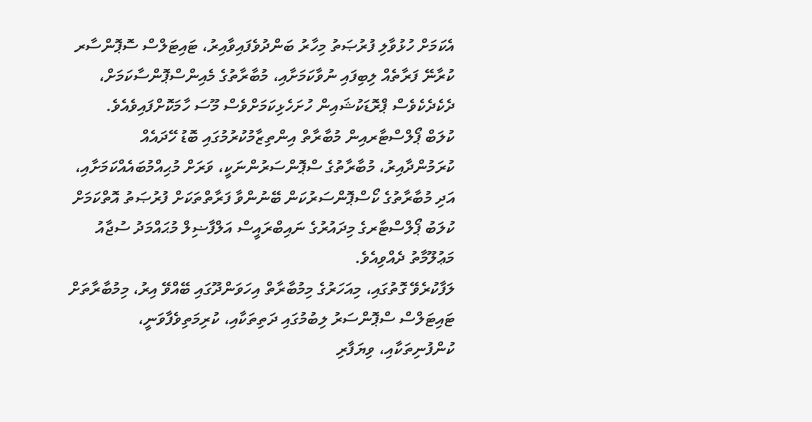އެކަމަށް ހުޅުވާލި ފުރުޞަތު މިހާރު ބަންދުވެފައިވާއިރު، ޓައިޓަލްސް ސޮޕޮންސާރ ކުރާނޭ ފަރާތެއް ލިބިފައި ނުވާކަމަށާއި، މުބާރާތުގެ މެއިންސްޕޮންސާކަމަށް، ދެކެދެކެވެސް ޕްރޮޑަކުޝައިން ހުށަހެޅިކަމަށްވެސް މޫސަ ހާމަކޮށްފައިވެއެވެ.
ކުލަބް ޕޯލްސްޓާރއިން މުބާރާތް އިންތިޒާމުކުރުމުގައި ބޮޑު ހޭދައެއް ކުރަމުންދާއިރު، މުބާރާތުގެ ސްޕޮންސަރުންނަކީ، ވަރަށް މުޙިއްމުބައެއްކަމަށާއި، އަދި މުބާރާތުގެ ކޯސްޕޮންސަރުކަން ބޭނުންވާ ފަރާތްތަކަށް ފުރުޞަތު އޮތްކަމަށް ކުލަބު ޕޯލްސްޓާރގެ މިދައުރުގެ ނައިބްރައީސް އަލްފާޟިލް މުޙައްމަދު ސުޖާއު މަޢުލޫމާތު ދެއްވިއެވެ.
ލަފާކުރެވޭ ގޮތުގައި، މިއަހަރުގެ މިމުބާރާތް އިހަވަންދޫގައި ބޭއްވޭ އިރު، މިމުބާރާތަށް ޓައިޓަލްސް ސްޕޮންސަރު ލިބުމުގައި ދަތިތަކާއި، ކުރިމަތިވެފާވަނީ، ކުންފުނިތަކާއި، ވިޔަފާރި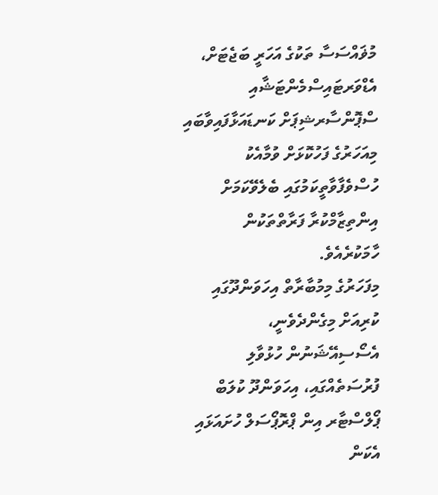މުޥައްސަސާ ތަކުގެ އަހަރީ ބަޖެޓަށް، އެޑްވަރޓައިސްމެންޓަޝާއި ސްޕޮންސާރޝިޕަށް ކަނޑައަޅާފައިވާބައި މިއަހަރުގެ ފަހުކޮޅަށް ވުމާއެކު ހުސްވެފާވާތީކަމުގައި ބެލެވޭކަމަށް އިންތިޒާމްކުރާ ފަރާތްތަކުން ހާމަކުރެއެވެ.
މިފަހަރުގެ މިމުބާރާތް އިހަވަންދޫގައި ކުރިއަށް މިގެންދެވެނީ، އެސޯސިއޭޝަނުން ހުޅުވާލި ފުރުސަތެއްގައި، އިހަވަންދޫ ކުލަބް ޕޯލްސްޓާރ އިން ޕްރޮޕޯސަލް ހުށައަޅައި އެކަން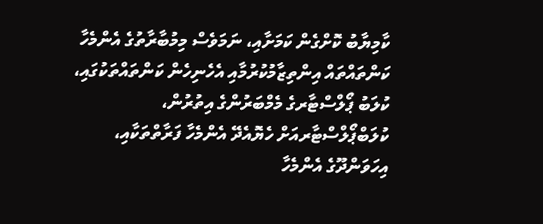ކާމިޔާބު ކޮށްގެން ކަމަށާއި، ނަމަވެސް މިމުބާރާތުގެ އެންމެހާ ކަންތައްތައް އިންތިޒާމުކުރުމާއި އެހެނިހެން ކަންތައްތަކުގައި، ކުލަބު ޕޯލްސްޓާރގެ މެމްބަރުންގެ އިތުރުން، ކުލަބްޕޯލްސްޓާރއަށް ހެޔޮއެދޭ އެންމެހާ ފަރާތްތަކާއި، އިހަވަންދޫގެ އެންމެހާ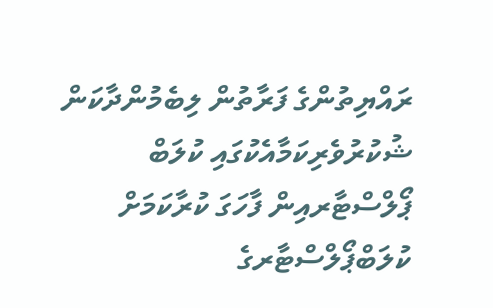ރައްޔިތުންގެ ފަރާތުން ލިބެމުންދާކަން ޝުކުރުވެރިކަމާއެކުގައި ކުލަބް ޕޯލްސްޓާރއިން ފާހަގަ ކުރާކަމަށް ކުލަބްޕޯލްސްޓާރގެ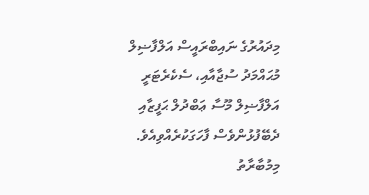މިދައުރުގެ ނައިބްރައީސް އަލްފާޟިލް މުޙައްމަދު ސުޖާއާއި، ސެކެރެޓަރީ އަލްފާޟިލް މޫސާ ޢަބްދުލް ޙަފީޒާއި ދެބޭފުޅުންވެސް ފާހަގަކުރެއްވިއެވެ.
މިމުބާރާތު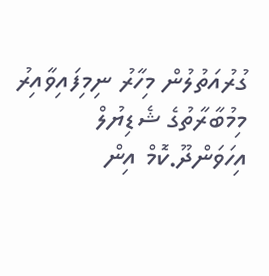ގުރުއަތުލުން މިހާރު ނިމިފައިވާއިރު މިމުބާރާތުގެ ޝެޑިޔުލް އިހަވަންދޫ.ކޮމް އިން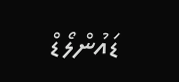ޑައުންލޯޑް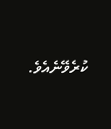ކުރެވޭނެއެވެ.